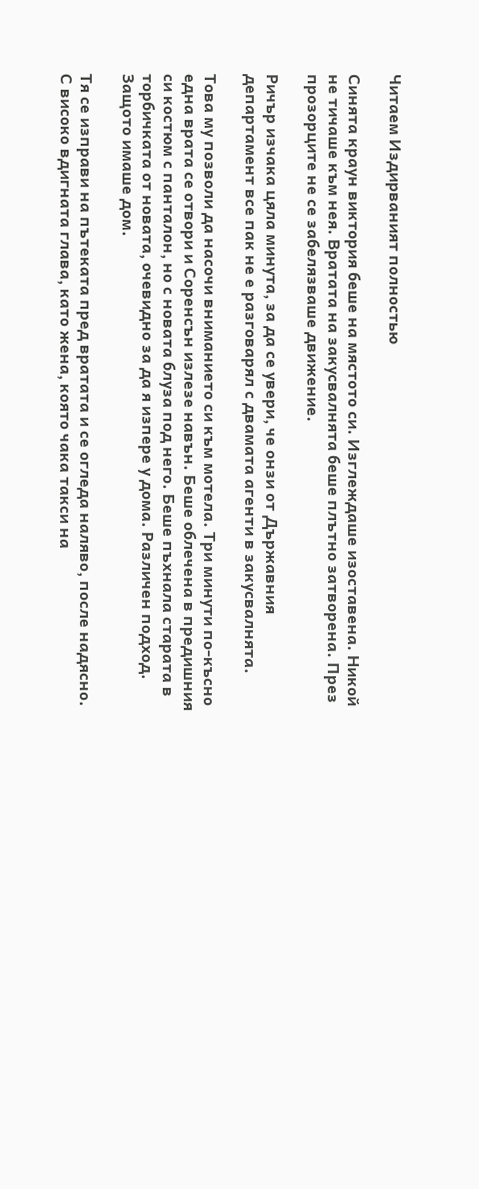Читаем Издирваният полностью

Синята краун виктория беше на мястото си. Изглеждаше изоставена. Никой не тичаше към нея. Вратата на закусвалнята беше плътно затворена. През прозорците не се забелязваше движение.

Ричър изчака цяла минута, за да се увери, че онзи от Държавния департамент все пак не е разговарял с двамата агенти в закусвалнята.

Това му позволи да насочи вниманието си към мотела. Три минути по-късно една врата се отвори и Соренсън излезе навън. Беше облечена в предишния си костюм с панталон, но с новата блуза под него. Беше пъхнала старата в торбичката от новата, очевидно за да я изпере у дома. Различен подход. Защото имаше дом.

Тя се изправи на пътеката пред вратата и се огледа наляво, после надясно. С високо вдигната глава, като жена, която чака такси на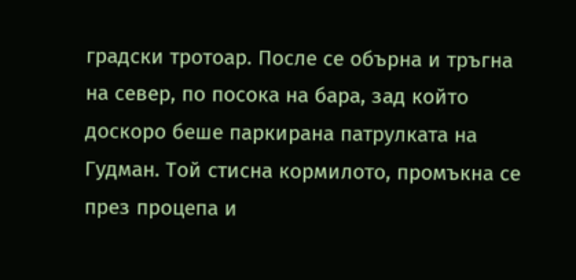градски тротоар. После се обърна и тръгна на север, по посока на бара, зад който доскоро беше паркирана патрулката на Гудман. Той стисна кормилото, промъкна се през процепа и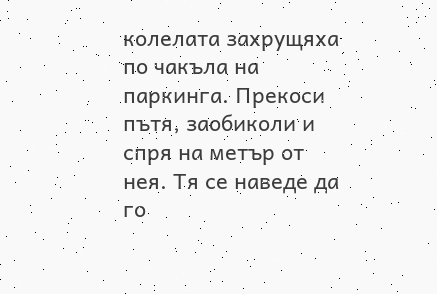колелата захрущяха по чакъла на паркинга. Прекоси пътя, заобиколи и спря на метър от нея. Тя се наведе да го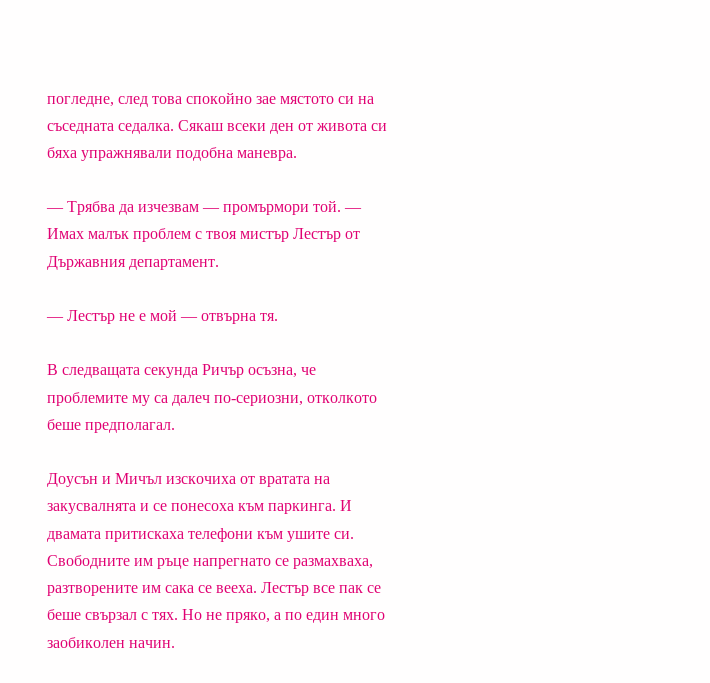погледне, след това спокойно зае мястото си на съседната седалка. Сякаш всеки ден от живота си бяха упражнявали подобна маневра.

— Трябва да изчезвам — промърмори той. — Имах малък проблем с твоя мистър Лестър от Държавния департамент.

— Лестър не е мой — отвърна тя.

В следващата секунда Ричър осъзна, че проблемите му са далеч по-сериозни, отколкото беше предполагал.

Доусън и Мичъл изскочиха от вратата на закусвалнята и се понесоха към паркинга. И двамата притискаха телефони към ушите си. Свободните им ръце напрегнато се размахваха, разтворените им сака се вееха. Лестър все пак се беше свързал с тях. Но не пряко, а по един много заобиколен начин.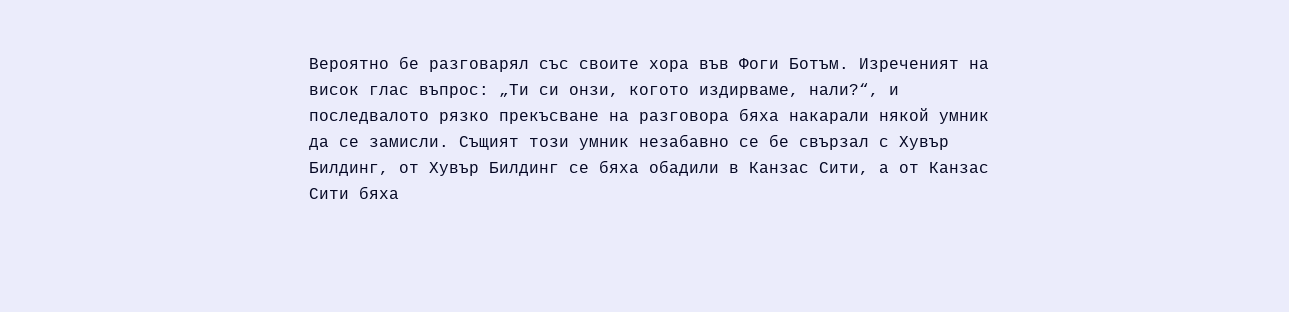Вероятно бе разговарял със своите хора във Фоги Ботъм. Изреченият на висок глас въпрос: „Ти си онзи, когото издирваме, нали?“, и последвалото рязко прекъсване на разговора бяха накарали някой умник да се замисли. Същият този умник незабавно се бе свързал с Хувър Билдинг, от Хувър Билдинг се бяха обадили в Канзас Сити, а от Канзас Сити бяха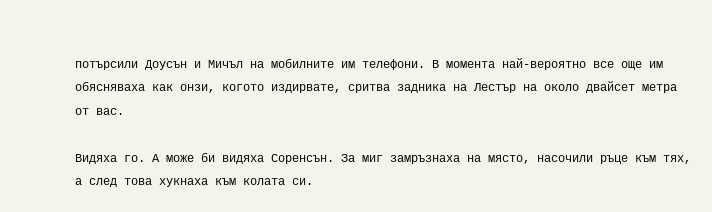потърсили Доусън и Мичъл на мобилните им телефони. В момента най-вероятно все още им обясняваха как онзи, когото издирвате, сритва задника на Лестър на около двайсет метра от вас.

Видяха го. А може би видяха Соренсън. За миг замръзнаха на място, насочили ръце към тях, а след това хукнаха към колата си.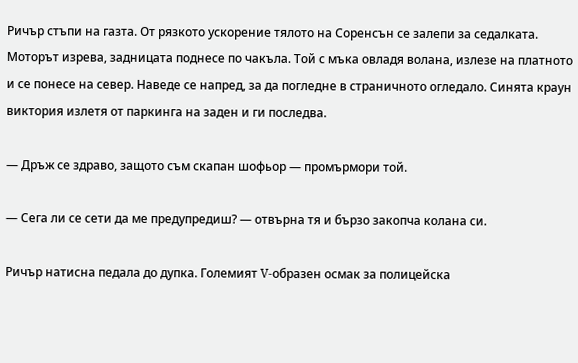Ричър стъпи на газта. От рязкото ускорение тялото на Соренсън се залепи за седалката. Моторът изрева, задницата поднесе по чакъла. Той с мъка овладя волана, излезе на платното и се понесе на север. Наведе се напред, за да погледне в страничното огледало. Синята краун виктория излетя от паркинга на заден и ги последва.

— Дръж се здраво, защото съм скапан шофьор — промърмори той.

— Сега ли се сети да ме предупредиш? — отвърна тя и бързо закопча колана си.

Ричър натисна педала до дупка. Големият V-образен осмак за полицейска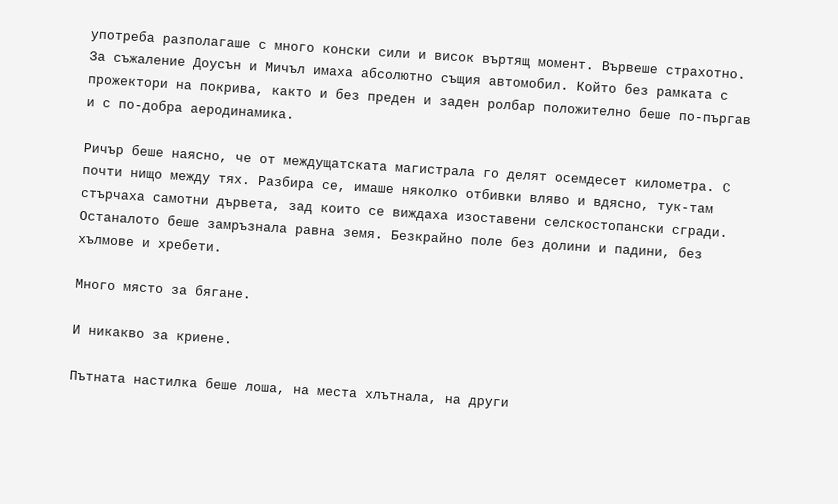употреба разполагаше с много конски сили и висок въртящ момент. Вървеше страхотно. За съжаление Доусън и Мичъл имаха абсолютно същия автомобил. Който без рамката с прожектори на покрива, както и без преден и заден ролбар положително беше по-пъргав и с по-добра аеродинамика.

Ричър беше наясно, че от междущатската магистрала го делят осемдесет километра. С почти нищо между тях. Разбира се, имаше няколко отбивки вляво и вдясно, тук-там стърчаха самотни дървета, зад които се виждаха изоставени селскостопански сгради. Останалото беше замръзнала равна земя. Безкрайно поле без долини и падини, без хълмове и хребети.

Много място за бягане.

И никакво за криене.

Пътната настилка беше лоша, на места хлътнала, на други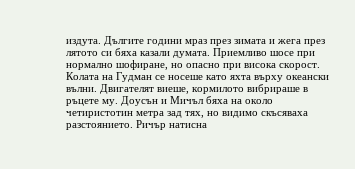издута. Дългите години мраз през зимата и жега през лятото си бяха казали думата. Приемливо шосе при нормално шофиране, но опасно при висока скорост. Колата на Гудман се носеше като яхта върху океански вълни. Двигателят виеше, кормилото вибрираше в ръцете му. Доусън и Мичъл бяха на около четиристотин метра зад тях, но видимо скъсяваха разстоянието. Ричър натисна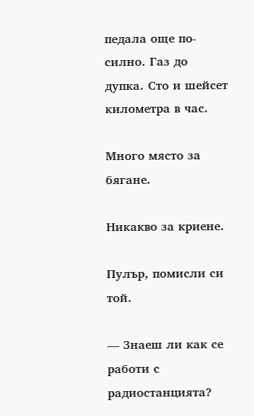педала още по-силно. Газ до дупка. Сто и шейсет километра в час.

Много място за бягане.

Никакво за криене.

Пулър, помисли си той.

— Знаеш ли как се работи с радиостанцията?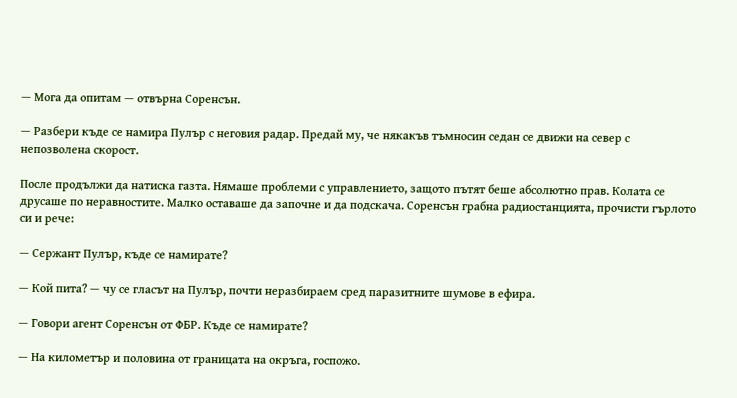— Мога да опитам — отвърна Соренсън.

— Разбери къде се намира Пулър с неговия радар. Предай му, че някакъв тъмносин седан се движи на север с непозволена скорост.

После продължи да натиска газта. Нямаше проблеми с управлението, защото пътят беше абсолютно прав. Колата се друсаше по неравностите. Малко оставаше да започне и да подскача. Соренсън грабна радиостанцията, прочисти гърлото си и рече:

— Сержант Пулър, къде се намирате?

— Кой пита? — чу се гласът на Пулър, почти неразбираем сред паразитните шумове в ефира.

— Говори агент Соренсън от ФБР. Къде се намирате?

— На километър и половина от границата на окръга, госпожо.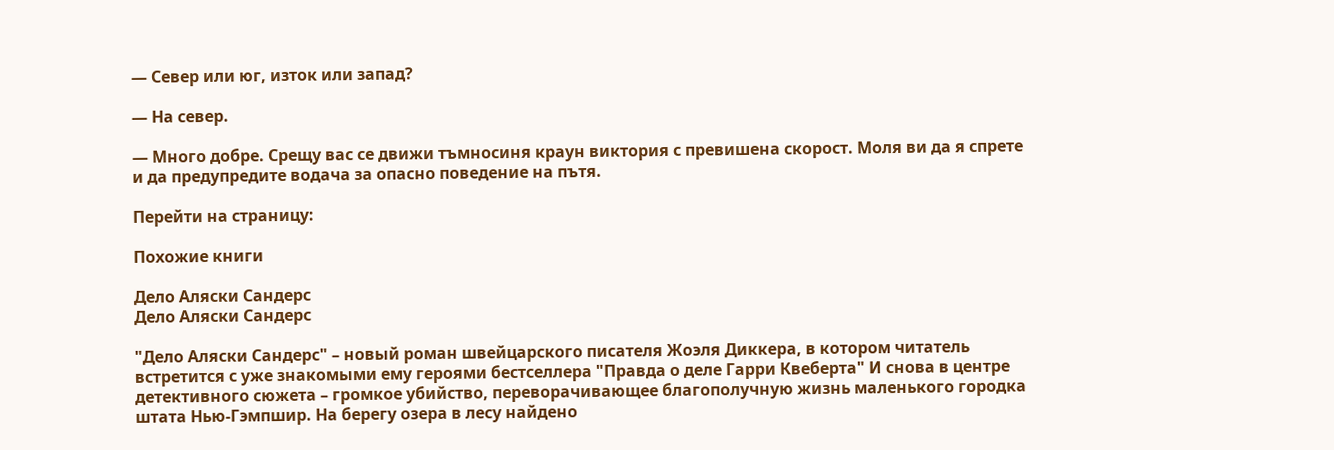— Север или юг, изток или запад?

— На север.

— Много добре. Срещу вас се движи тъмносиня краун виктория с превишена скорост. Моля ви да я спрете и да предупредите водача за опасно поведение на пътя.

Перейти на страницу:

Похожие книги

Дело Аляски Сандерс
Дело Аляски Сандерс

"Дело Аляски Сандерс" – новый роман швейцарского писателя Жоэля Диккера, в котором читатель встретится с уже знакомыми ему героями бестселлера "Правда о деле Гарри Квеберта" И снова в центре детективного сюжета – громкое убийство, переворачивающее благополучную жизнь маленького городка штата Нью-Гэмпшир. На берегу озера в лесу найдено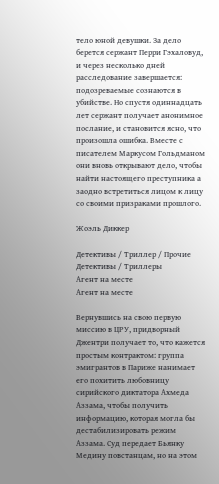тело юной девушки. За дело берется сержант Перри Гэхаловуд, и через несколько дней расследование завершается: подозреваемые сознаются в убийстве. Но спустя одиннадцать лет сержант получает анонимное послание, и становится ясно, что произошла ошибка. Вместе с писателем Маркусом Гольдманом они вновь открывают дело, чтобы найти настоящего преступника а заодно встретиться лицом к лицу со своими призраками прошлого.

Жоэль Диккер

Детективы / Триллер / Прочие Детективы / Триллеры
Агент на месте
Агент на месте

Вернувшись на свою первую миссию в ЦРУ, придворный Джентри получает то, что кажется простым контрактом: группа эмигрантов в Париже нанимает его похитить любовницу сирийского диктатора Ахмеда Аззама, чтобы получить информацию, которая могла бы дестабилизировать режим Аззама. Суд передает Бьянку Медину повстанцам, но на этом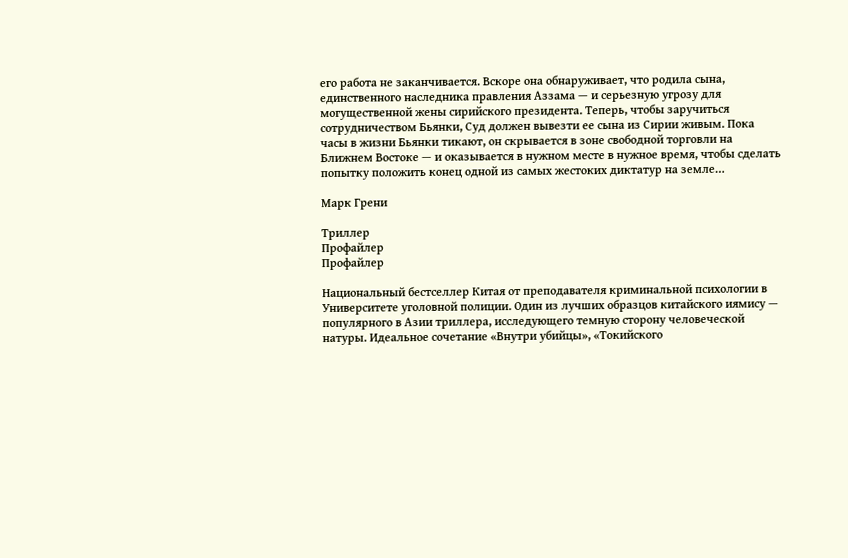его работа не заканчивается. Вскоре она обнаруживает, что родила сына, единственного наследника правления Аззама — и серьезную угрозу для могущественной жены сирийского президента. Теперь, чтобы заручиться сотрудничеством Бьянки, Суд должен вывезти ее сына из Сирии живым. Пока часы в жизни Бьянки тикают, он скрывается в зоне свободной торговли на Ближнем Востоке — и оказывается в нужном месте в нужное время, чтобы сделать попытку положить конец одной из самых жестоких диктатур на земле…

Марк Грени

Триллер
Профайлер
Профайлер

Национальный бестселлер Китая от преподавателя криминальной психологии в Университете уголовной полиции. Один из лучших образцов китайского иямису — популярного в Азии триллера, исследующего темную сторону человеческой натуры. Идеальное сочетание «Внутри убийцы», «Токийского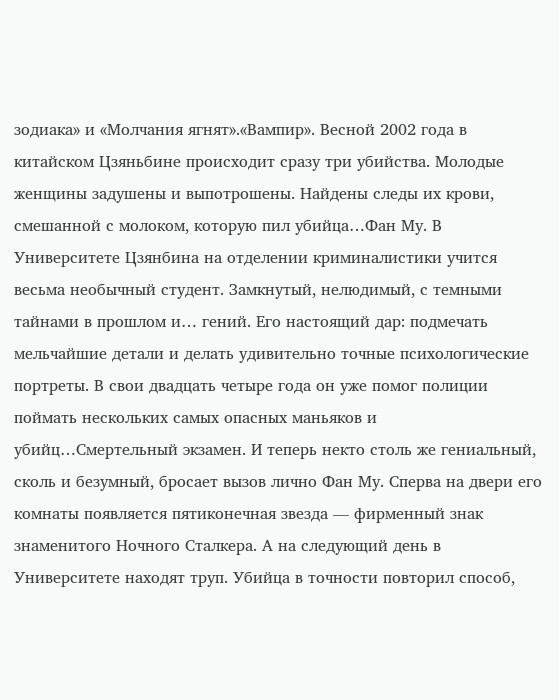зодиака» и «Молчания ягнят».«Вампир». Весной 2002 года в китайском Цзяньбине происходит сразу три убийства. Молодые женщины задушены и выпотрошены. Найдены следы их крови, смешанной с молоком, которую пил убийца…Фан Му. В Университете Цзянбина на отделении криминалистики учится весьма необычный студент. Замкнутый, нелюдимый, с темными тайнами в прошлом и… гений. Его настоящий дар: подмечать мельчайшие детали и делать удивительно точные психологические портреты. В свои двадцать четыре года он уже помог полиции поймать нескольких самых опасных маньяков и убийц…Смертельный экзамен. И теперь некто столь же гениальный, сколь и безумный, бросает вызов лично Фан Му. Сперва на двери его комнаты появляется пятиконечная звезда — фирменный знак знаменитого Ночного Сталкера. А на следующий день в Университете находят труп. Убийца в точности повторил способ,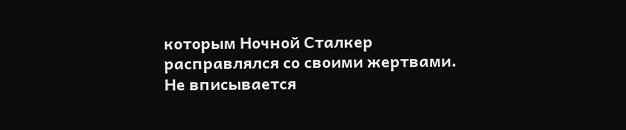которым Ночной Сталкер расправлялся со своими жертвами. Не вписывается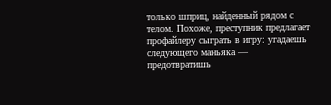только шприц, найденный рядом с телом. Похоже, преступник предлагает профайлеру сыграть в игру: угадаешь следующего маньяка — предотвратишь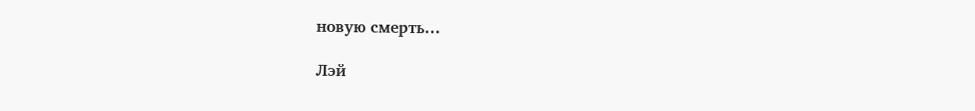новую смерть…

Лэй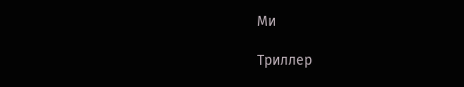Ми

Триллер